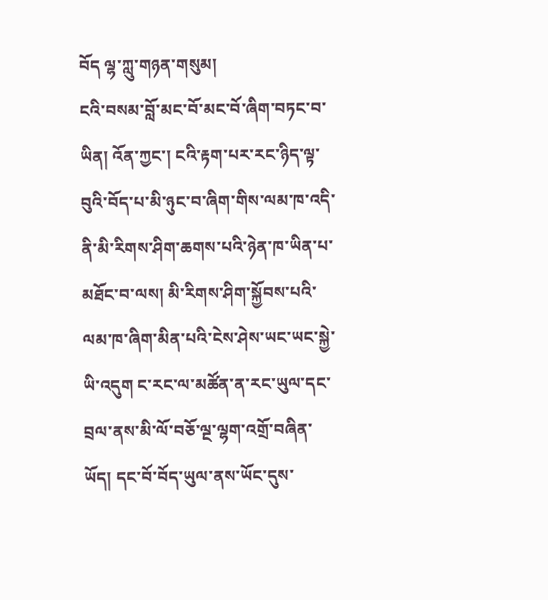བོད ལྷ་ཀླུ་གཉན་གསུམ།
ངའི་བསམ་བློ་མང་བོ་མང་བོ་ཞིག་བཏང་བ་ཡིན། འོན་ཀྱང་། ངའི་རྟག་པར་རང་ཉིད་ལྟ་བུའི་བོད་པ་མི་ཉུང་བ་ཞིག་གིས་ལམ་ཁ་འདི་ནི་མི་རིགས་ཤིག་ཆགས་པའི་ཉེན་ཁ་ཡིན་པ་མཐོང་བ་ལས། མི་རིགས་ཤིག་སྐྱོབས་པའི་ལམ་ཁ་ཞིག་མིན་པའི་ངེས་ཤེས་ཡང་ཡང་སྐྱེ་ཡི་འདུག ང་རང་ལ་མཚོན་ན་རང་ཡུལ་དང་བྲལ་ནས་མི་ལོ་བཅོ་ལྔ་ལྷག་འགྲོ་བཞིན་ཡོད། དང་བོ་བོད་ཡུལ་ནས་ཡོང་དུས་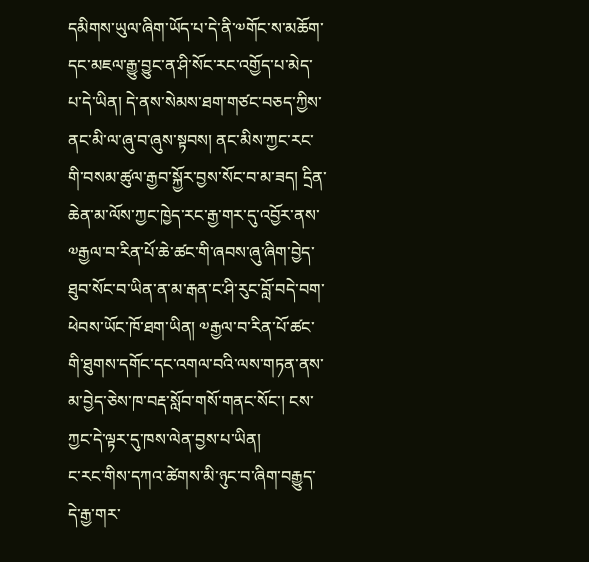དམིགས་ཡུལ་ཞིག་ཡོད་པ་དེ་ནི་༧གོང་ས་མཆོག་དང་མཇལ་རྒྱུ་བྱུང་ན་ཤི་སོང་རང་འགྱོད་པ་མེད་པ་དེ་ཡིན། དེ་ནས་སེམས་ཐག་གཙང་བཅད་ཀྱིས་ནང་མི་ལ་ཞུ་བ་ཞུས་སྟབས། ནང་མིས་ཀྱང་རང་གི་བསམ་ཚུལ་རྒྱབ་སྐྱོར་བྱས་སོང་བ་མ་ཟད། དྲིན་ཆེན་མ་ལོས་ཀྱང་ཁྱེད་རང་རྒྱ་གར་དུ་འབྱོར་ནས་༧རྒྱལ་བ་རིན་པོ་ཆེ་ཚང་གི་ཞབས་ཞུ་ཞིག་བྱེད་ཐུབ་སོང་བ་ཡིན་ན་མ་རྒན་ང་ཤི་རུང་བློ་བདེ་བག་ཕེབས་ཡོང་ཁོ་ཐག་ཡིན། ༧རྒྱལ་བ་རིན་པོ་ཚང་གི་ཐུགས་དགོང་དང་འགལ་བའི་ལས་གཏན་ནས་མ་བྱེད་ཅེས་ཁ་བརྡ་སློབ་གསོ་གནང་སོང་། ངས་ཀྱང་དེ་ལྟར་དུ་ཁས་ལེན་བྱས་པ་ཡིན།
ང་རང་གིས་དཀའ་ཚེགས་མི་ཉུང་བ་ཞིག་བརྒྱུད་དེ་རྒྱ་གར་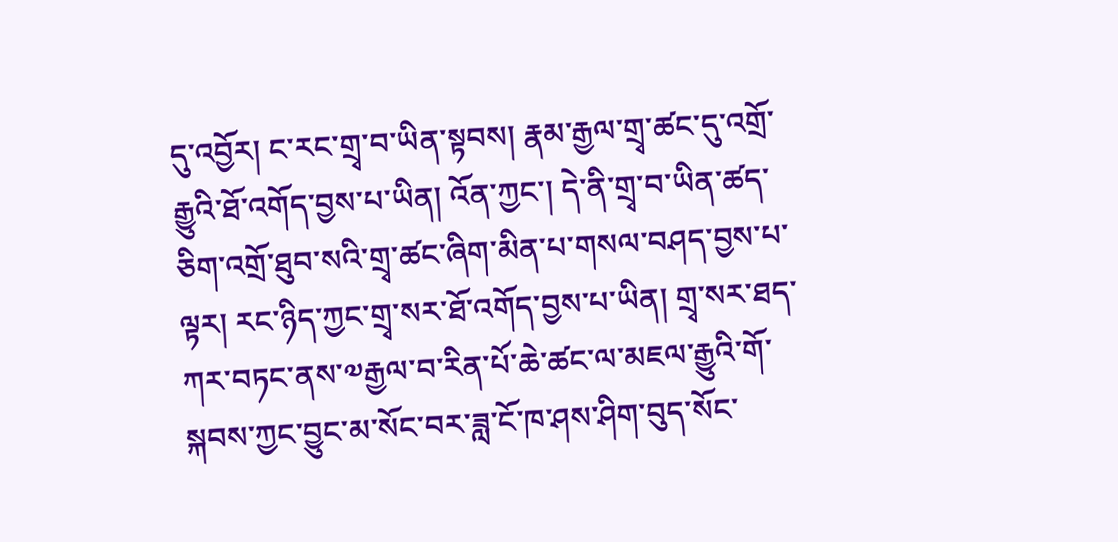དུ་འབྱོར། ང་རང་གྲྭ་བ་ཡིན་སྟབས། རྣམ་རྒྱལ་གྲྭ་ཚང་དུ་འགྲོ་རྒྱུའི་ཐོ་འགོད་བྱས་པ་ཡིན། འོན་ཀྱང་། དེ་ནི་གྲྭ་བ་ཡིན་ཚད་ཅིག་འགྲོ་ཐུབ་སའི་གྲྭ་ཚང་ཞིག་མིན་པ་གསལ་བཤད་བྱས་པ་ལྟར། རང་ཉིད་ཀྱང་གྲྭ་སར་ཐོ་འགོད་བྱས་པ་ཡིན། གྲྭ་སར་ཐད་ཀར་བཏང་ནས་༧རྒྱལ་བ་རིན་པོ་ཆེ་ཚང་ལ་མཇལ་རྒྱུའི་གོ་སྐབས་ཀྱང་བྱུང་མ་སོང་བར་ཟླ་ངོ་ཁ་ཤས་ཤིག་བུད་སོང་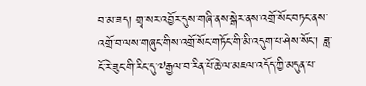བ་མ་ཟད། གྲྭ་སར་འབྱོར་དུས་གཞི་ནས་སྒེར་ནས་འགྲོ་སོང་བཏང་ནས་འགྲོ་བ་ལས་གཞུང་གིས་འགྲོ་སོང་གཏོང་གི་མི་འདུག་པ་ཤེས་སོང་། ཟླ་ངོ་རེ་ཟུང་གི་རིང་དུ་༧རྒྱལ་བ་རིན་པོ་ཆེ་ལ་མཇལ་འདོད་ཀྱི་མདུན་པ་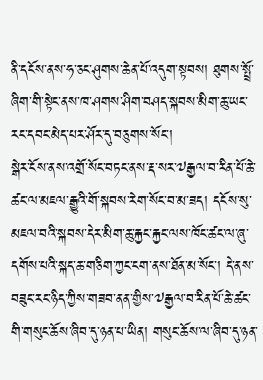ནི་དངོས་ནས་ཧ་ཅང་ཤུགས་ཆེན་པོ་འདུག་སྟབས། ཐུགས་སྤྲོ་ཞིག་གི་སྟེང་ནས་ཁ་ཤགས་ཤིག་བཤད་སྐབས་མིག་ཆུ་ཡང་རང་དབང་མེད་པར་ཤོར་དུ་བཅུགས་སོང་།
སྒེར་ངོས་ནས་འགྲོ་སོང་བཏང་ནས་རྡ་སར་༧རྒྱལ་བ་རིན་པོ་ཆེ་ཚང་ལ་མཇལ་རྒྱུའི་གོ་སྐབས་རེག་སོང་བ་མ་ཟད། དངོས་སུ་མཇལ་བའི་སྐབས་དེར་མིག་ཆུ་རྐྱང་རྐྱང་ལས་ཁོང་ཚང་ལ་ཞུ་དགོས་པའི་སྐད་ཆ་གཅིག་ཀྱང་ངག་ནས་ཐོན་མ་སོང་། དེ་ནས་བཟུང་རང་ཉིད་ཀྱིས་གཟབ་ནན་གྱིས་༧རྒྱལ་བ་རིན་པོ་ཆེ་ཚང་གི་གསུང་ཆོས་ཞིབ་དུ་ཉན་པ་ཡིན། གསུང་ཆོས་ལ་ཞིབ་དུ་ཉན་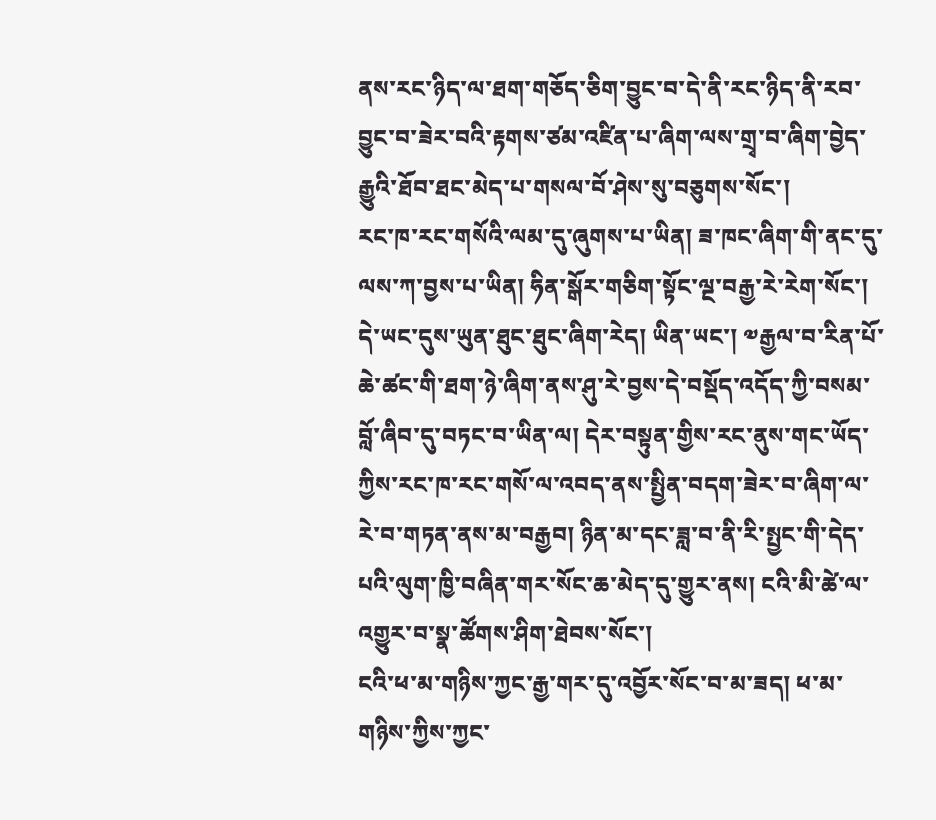ནས་རང་ཉིད་ལ་ཐག་གཅོད་ཅིག་བྱུང་བ་དེ་ནི་རང་ཉིད་ནི་རབ་བྱུང་བ་ཟེར་བའི་རྟགས་ཙམ་འཛིན་པ་ཞིག་ལས་གྲྭ་བ་ཞིག་བྱེད་རྒྱུའི་ཐོབ་ཐང་མེད་པ་གསལ་བོ་ཤེས་སུ་བཅུགས་སོང་།
རང་ཁ་རང་གསོའི་ལམ་དུ་ཞུགས་པ་ཡིན། ཟ་ཁང་ཞིག་གི་ནང་དུ་ལས་ཀ་བྱས་པ་ཡིན། ཧིན་སྒོར་གཅིག་སྟོང་ལྔ་བརྒྱ་རེ་རེག་སོང་། དེ་ཡང་དུས་ཡུན་ཐུང་ཐུང་ཞིག་རེད། ཡིན་ཡང་། ༧རྒྱལ་བ་རིན་པོ་ཆེ་ཚང་གི་ཐག་ཉེ་ཞིག་ནས་ཤུ་རེ་བྱས་དེ་བསྡོད་འདོད་ཀྱི་བསམ་བློ་ཞིབ་དུ་བཏང་བ་ཡིན་ལ། དེར་བསྟུན་གྱིས་རང་ནུས་གང་ཡོད་ཀྱིས་རང་ཁ་རང་གསོ་ལ་འབད་ནས་སྤྱིན་བདག་ཟེར་བ་ཞིག་ལ་རེ་བ་གཏན་ནས་མ་བརྒྱབ། ཉིན་མ་དང་ཟླ་བ་ནི་རི་སྤྱང་གི་དེད་པའི་ལུག་ཁྱི་བཞིན་གར་སོང་ཆ་མེད་དུ་གྱུར་ནས། ངའི་མི་ཚེ་ལ་འགྱུར་བ་སྣ་ཚོགས་ཤིག་ཐེབས་སོང་།
ངའི་ཕ་མ་གཉིས་ཀྱང་རྒྱ་གར་དུ་འབྱོར་སོང་བ་མ་ཟད། ཕ་མ་གཉིས་ཀྱིས་ཀྱང་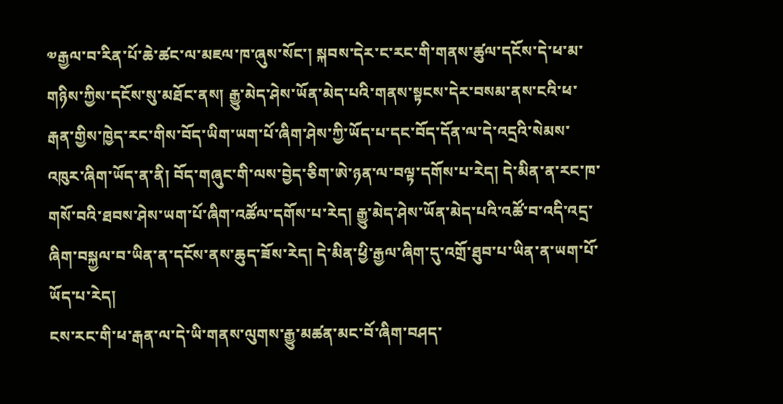༧རྒྱལ་བ་རིན་པོ་ཆེ་ཚང་ལ་མཇལ་ཁ་ཞུས་སོང་། སྐབས་དེར་ང་རང་གི་གནས་ཚུལ་དངོས་དེ་ཕ་མ་གཉིས་ཀྱིས་དངོས་སུ་མཐོང་ནས། རྒྱུ་མེད་ཤེས་ཡོན་མེད་པའི་གནས་སྟངས་དེར་བསམ་ནས་ངའི་ཕ་རྒན་གྱིས་ཁྱེད་རང་གིས་བོད་ཡིག་ཡག་པོ་ཞིག་ཤེས་ཀྱི་ཡོད་པ་དང་བོད་དོན་ལ་དེ་འདྲའི་སེམས་འཁུར་ཞིག་ཡོད་ན་ནི། བོད་གཞུང་གི་ལས་བྱེད་ཅིག་ཨེ་ཉན་ལ་བལྟ་དགོས་པ་རེད། དེ་མིན་ན་རང་ཁ་གསོ་བའི་ཐབས་ཤེས་ཡག་པོ་ཞིག་འཚོལ་དགོས་པ་རེད། རྒྱུ་མེད་ཤེས་ཡོན་མེད་པའི་འཚོ་བ་འདི་འདྲ་ཞིག་བསྐྱལ་བ་ཡིན་ན་དངོས་ནས་ཆུད་ཟོས་རེད། དེ་མིན་ཕྱི་རྒྱལ་ཞིག་དུ་འགྲོ་ཐུབ་པ་ཡིན་ན་ཡག་པོ་ཡོད་པ་རེད།
ངས་རང་གི་ཕ་རྒན་ལ་དེ་ཡི་གནས་ལུགས་རྒྱུ་མཚན་མང་བོ་ཞིག་བཤད་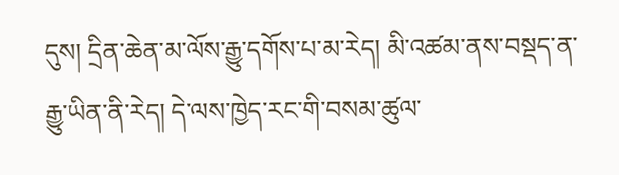དུས། དྲིན་ཆེན་མ་ལོས་རྒྱུ་དགོས་པ་མ་རེད། མི་འཚམ་ནས་བསྡད་ན་རྒྱུ་ཡིན་ནི་རེད། དེ་ལས་ཁྱེད་རང་གི་བསམ་ཚུལ་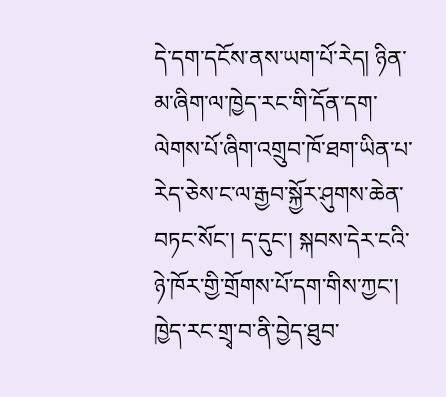དེ་དག་དངོས་ནས་ཡག་པོ་རེད། ཉིན་མ་ཞིག་ལ་ཁྱེད་རང་གི་དོན་དག་ལེགས་པོ་ཞིག་འགྲུབ་ཁོ་ཐག་ཡིན་པ་རེད་ཅེས་ང་ལ་རྒྱབ་སྐྱོར་ཤུགས་ཆེན་བཏང་སོང་། ད་དུང་། སྐབས་དེར་ངའི་ཉེ་ཁོར་གྱི་གྲོགས་པོ་དག་གིས་ཀྱང་། ཁྱེད་རང་གྲྭ་བ་ནི་བྱེད་ཐུབ་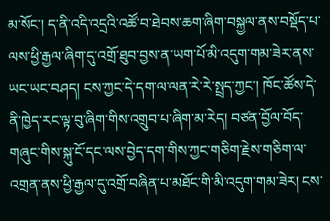མ་སོང་། ད་ནི་འདི་འདྲའི་འཚོ་བ་ཐེབས་ཆག་ཞིག་བསྐྱལ་ནས་བསྡོད་པ་ལས་ཕྱི་རྒྱལ་ཞིག་དུ་འགྲོ་ཐུབ་བྱས་ན་ཡག་པོ་མི་འདུག་གམ་ཟེར་ནས་ཡང་ཡང་བཤད། ངས་ཀྱང་དེ་དག་ལ་ལན་རེ་རེ་སྤྲད་ཀྱང་། ཁོང་ཚོས་དེ་ནི་ཁྱེད་རང་ལྟ་བུ་ཞིག་གིས་འགྲུབ་པ་ཞིག་མ་རེད། བཙན་བྱོལ་བོད་གཞུང་གིས་སྐུ་ངོ་དང་ལས་བྱེད་དག་གིས་ཀྱང་གཅིག་རྗེས་གཅིག་ལ་འགྲན་ནས་ཕྱི་རྒྱལ་དུ་འགྲོ་བཞིན་པ་མཐོང་གི་མི་འདུག་གམ་ཟེར། ངས་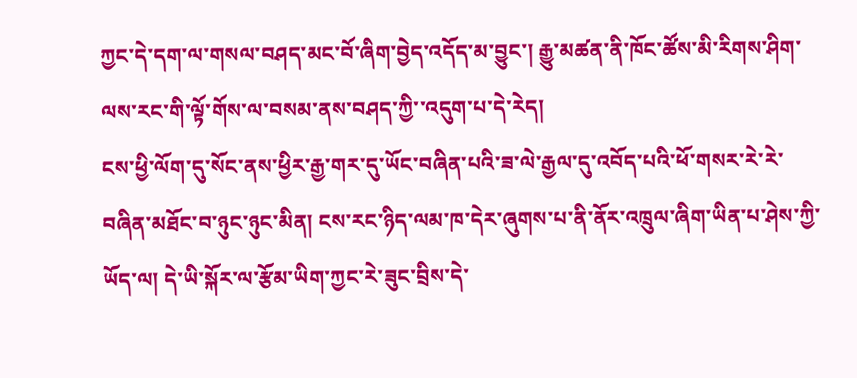ཀྱང་དེ་དག་ལ་གསལ་བཤད་མང་བོ་ཞིག་བྱེད་འདོད་མ་བྱུང་། རྒྱུ་མཚན་ནི་ཁོང་ཚོས་མི་རིགས་ཤིག་ལས་རང་གི་ལྟོ་གོས་ལ་བསམ་ནས་བཤད་ཀྱི་་འདུག་པ་དེ་རེད།
ངས་ཕྱི་ལོག་དུ་སོང་ནས་ཕྱིར་རྒྱ་གར་དུ་ཡོང་བཞིན་པའི་ཟ་ལེ་རྒྱལ་དུ་འབོད་པའི་ཕོ་གསར་རེ་རེ་བཞིན་མཐོང་བ་ཉུང་ཉུང་མིན། ངས་རང་ཉིད་ལམ་ཁ་དེར་ཞུགས་པ་ནི་ནོར་འཁྲུལ་ཞིག་ཡིན་པ་ཤེས་ཀྱི་ཡོད་ལ། དེ་ཡི་སྐོར་ལ་རྩོམ་ཡིག་ཀྱང་རེ་ཟུང་བྲིས་དེ་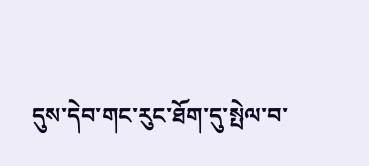དུས་དེབ་གང་རུང་ཐོག་དུ་སྤེལ་བ་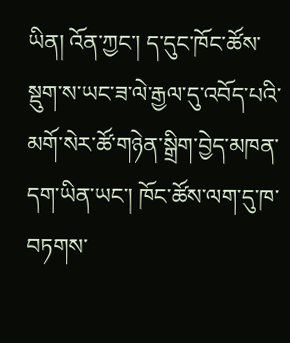ཡིན། འོན་ཀྱང་། ད་དུང་ཁོང་ཚོས་སྡུག་ས་ཡང་ཟ་ལེ་རྒྱལ་དུ་འབོད་པའི་མགོ་སེར་ཚོ་གཉེན་སྒྲིག་བྱེད་མཁན་དག་ཡིན་ཡང་། ཁོང་ཚོས་ལག་དུ་ཁ་བཏགས་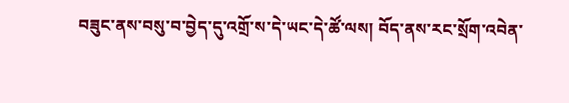བཟུང་ནས་བསུ་བ་བྱེད་དུ་འགྲོ་ས་དེ་ཡང་དེ་ཚོ་ལས། བོད་ནས་རང་སྲོག་འབེན་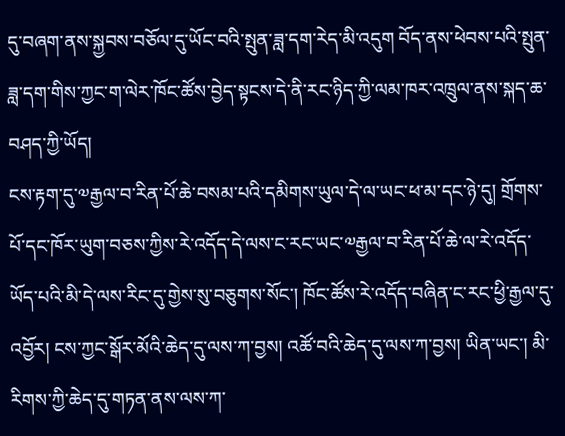དུ་བཞག་ནས་སྐྱབས་བཅོལ་དུ་ཡོང་བའི་སྤུན་ཟླ་དག་རེད་མི་འདུག བོད་ནས་ཕེབས་པའི་སྤུན་ཟླ་དག་གིས་ཀྱང་ག་ལེར་ཁོང་ཚོས་བྱེད་སྟངས་དེ་ནི་རང་ཉིད་ཀྱི་ལམ་ཁར་འཁྲུལ་ནས་སྐད་ཆ་བཤད་ཀྱི་ཡོད།
ངས་རྟག་དུ་༧རྒྱལ་བ་རིན་པོ་ཆེ་བསམ་པའི་དམིགས་ཡུལ་དེ་ལ་ཡང་ཕ་མ་དང་ཉེ་དུ། གྲོགས་པོ་དང་ཁོར་ཡུག་བཅས་ཀྱིས་རེ་འདོད་དེ་ལས་ང་རང་ཡང་༧རྒྱལ་བ་རིན་པོ་ཆེ་ལ་རེ་འདོད་ཡོད་པའི་མི་དེ་ལས་རིང་དུ་གྱེས་སུ་བཅུགས་སོང་། ཁོང་ཚོས་རེ་འདོད་བཞིན་ང་རང་ཕྱི་རྒྱལ་དུ་འབྱོར། ངས་ཀྱང་སྒོར་མོའི་ཆེད་དུ་ལས་ཀ་བྱས། འཚོ་བའི་ཆེད་དུ་ལས་ཀ་བྱས། ཡིན་ཡང་། མི་རིགས་ཀྱི་ཆེད་དུ་གཏན་ནས་ལས་ཀ་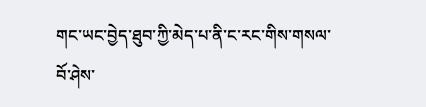གང་ཡང་བྱེད་ཐུབ་ཀྱི་མེད་པ་ནི་ང་རང་གིས་གསལ་བོ་ཤེས་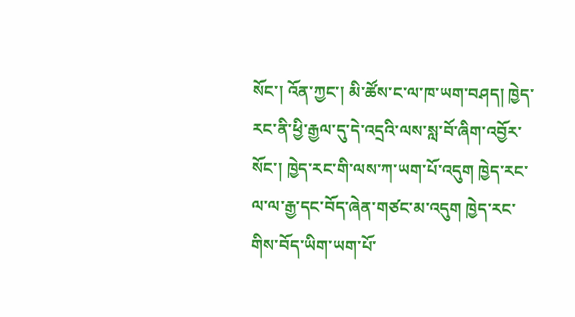སོང་། འོན་ཀྱང་། མི་ཚོས་ང་ལ་ཁ་ཡག་བཤད། ཁྱེད་རང་ནི་ཕྱི་རྒྱལ་དུ་དེ་འདྲའི་ལས་སླ་བོ་ཞིག་འབྱོར་སོང་། ཁྱེད་རང་གི་ལས་ཀ་ཡག་པོ་འདུག ཁྱེད་རང་ལ་ལ་རྒྱ་དང་བོད་ཞེན་གཙང་མ་འདུག ཁྱེད་རང་གིས་བོད་ཡིག་ཡག་པོ་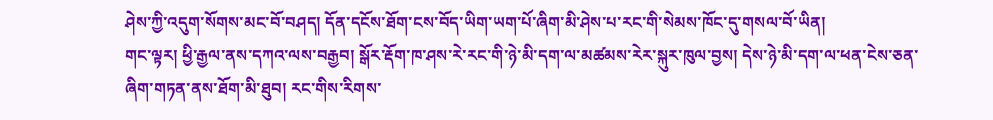ཤེས་ཀྱི་འདུག་སོགས་མང་བོ་བཤད། དོན་དངོས་ཐོག་ངས་བོད་ཡིག་ཡག་པོ་ཞིག་མི་ཤེས་པ་རང་གི་སེམས་ཁོང་དུ་གསལ་བོ་ཡིན།
གང་ལྟར། ཕྱི་རྒྱལ་ནས་དཀའ་ལས་བརྒྱབ། སྒོར་རྡོག་ཁ་ཤས་རེ་རང་གི་ཉེ་མི་དག་ལ་མཚམས་རེར་སྐུར་ཁུལ་བྱས། དེས་ཉེ་མི་དག་ལ་ཕན་ངེས་ཅན་ཞིག་གཏན་ནས་ཐོག་མི་ཐུབ། རང་གིས་རིགས་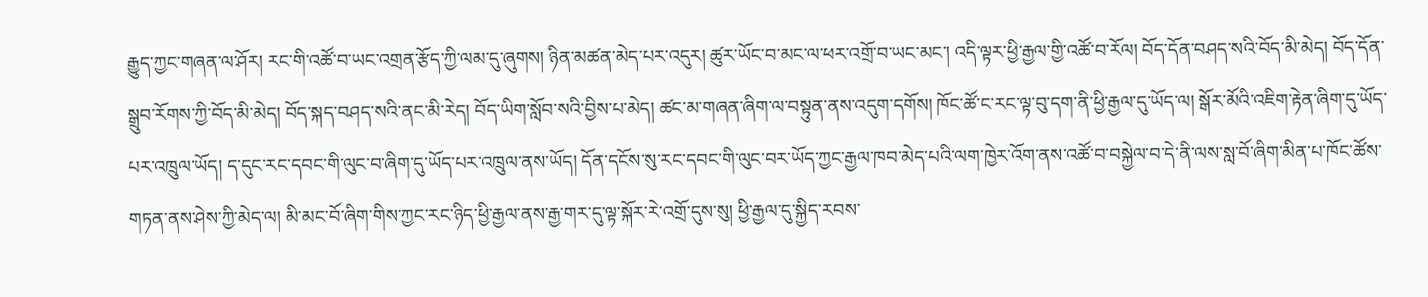རྒྱུད་ཀྱང་གཞན་ལ་ཤོར། རང་གི་འཚོ་བ་ཡང་འགྲན་རྩོད་ཀྱི་ལམ་དུ་ཞུགས། ཉིན་མཚན་མེད་པར་འདུར། ཚུར་ཡོང་བ་མང་ལ་ཕར་འགྲོ་བ་ཡང་མང་། འདི་ལྟར་ཕྱི་རྒྱལ་གྱི་འཚོ་བ་རོལ། བོད་དོན་བཤད་སའི་བོད་མི་མེད། བོད་དོན་སྒྲུབ་རོགས་ཀྱི་བོད་མི་མེད། བོད་སྐད་བཤད་སའི་ནང་མི་རེད། བོད་ཡིག་སློབ་སའི་བྱིས་པ་མེད། ཚང་མ་གཞན་ཞིག་ལ་བསྟུན་ནས་འདུག་དགོས། ཁོང་ཚོ་ང་རང་ལྟ་བུ་དག་ནི་ཕྱི་རྒྱལ་དུ་ཡོད་ལ། སྒོར་མོའི་འཇིག་རྟེན་ཞིག་དུ་ཡོད་པར་འཁྲུལ་ཡོད། ད་དུང་རང་དབང་གི་ལུང་བ་ཞིག་དུ་ཡོད་པར་འཁྲུལ་ནས་ཡོད། དོན་དངོས་སུ་རང་དབང་གི་ལུང་བར་ཡོད་ཀྱང་རྒྱལ་ཁབ་མེད་པའི་ལག་ཁྱེར་འོག་ནས་འཚོ་བ་བསྐྱེལ་བ་དེ་ནི་ལས་སླ་བོ་ཞིག་མིན་པ་ཁོང་ཚོས་གཏན་ནས་ཤེས་ཀྱི་མེད་ལ། མི་མང་བོ་ཞིག་གིས་ཀྱང་རང་ཉིད་ཕྱི་རྒྱལ་ནས་རྒྱ་གར་དུ་ལྟ་སྐོར་རེ་འགྲོ་དུས་སུ། ཕྱི་རྒྱལ་དུ་སྐྱིད་རབས་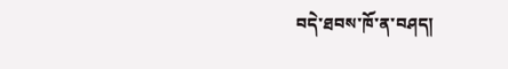བདེ་ཐབས་ཁོ་ན་བཤད།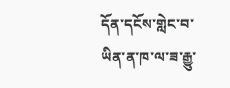དོན་དངོས་གླེང་བ་ཡིན་ན་ཁ་ལ་ཟ་རྒྱུ་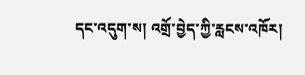དང་འདུག་ས། འགྲོ་བྱེད་ཀྱི་རླངས་འཁོར།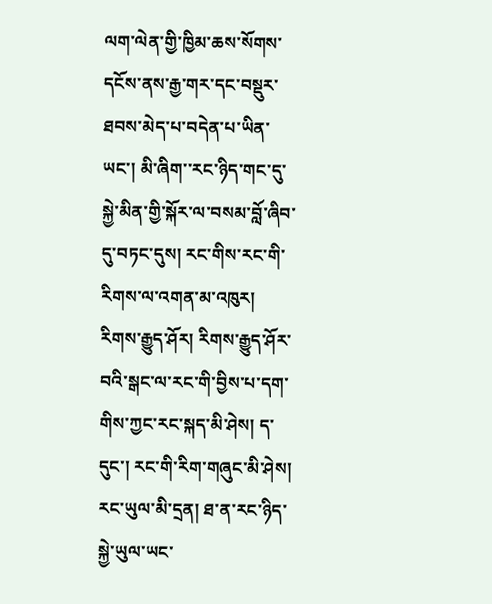ལག་ལེན་གྱི་ཁྱིམ་ཆས་སོགས་དངོས་ནས་རྒྱ་གར་དང་བསྡུར་ཐབས་མེད་པ་བདེན་པ་ཡིན་ཡང་། མི་ཞིག་་རང་ཉིད་གང་དུ་སྐྱེ་མིན་གྱི་སྐོར་ལ་བསམ་བློ་ཞིབ་དུ་བཏང་དུས། རང་གིས་རང་གི་རིགས་ལ་འགན་མ་འཁུར། རིགས་རྒྱུད་ཤོར། རིགས་རྒྱུད་ཤོར་བའི་སྒང་ལ་རང་གི་བྱིས་པ་དག་གིས་ཀྱང་རང་སྐད་མི་ཤེས། ད་དུང་། རང་གི་རིག་གཞུང་མི་ཤེས། རང་ཡུལ་མི་དྲན། ཐ་ན་རང་ཉིད་སྐྱེ་ཡུལ་ཡང་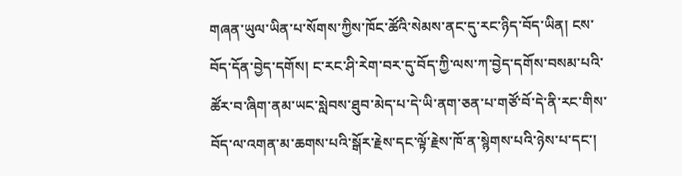གཞན་ཡུལ་ཡིན་པ་སོགས་ཀྱིས་ཁོང་ཚོའི་སེམས་ནང་དུ་རང་ཉིད་བོད་ཡིན། ངས་བོད་དོན་བྱེད་དགོས། ང་རང་ཤི་རེག་བར་དུ་བོད་ཀྱི་ལས་ཀ་བྱེད་དགོས་བསམ་པའི་ཚོར་བ་ཞིག་ནམ་ཡང་སླེབས་ཐུབ་མེད་པ་དེ་ཡི་ནག་ཅན་པ་གཙོ་བོ་དེ་ནི་རང་གིས་བོད་ལ་འགན་མ་ཆགས་པའི་སྒོར་རྗེས་དང་ལྟོ་རྗེས་ཁོ་ན་སྙེགས་པའི་ཉེས་པ་དང་།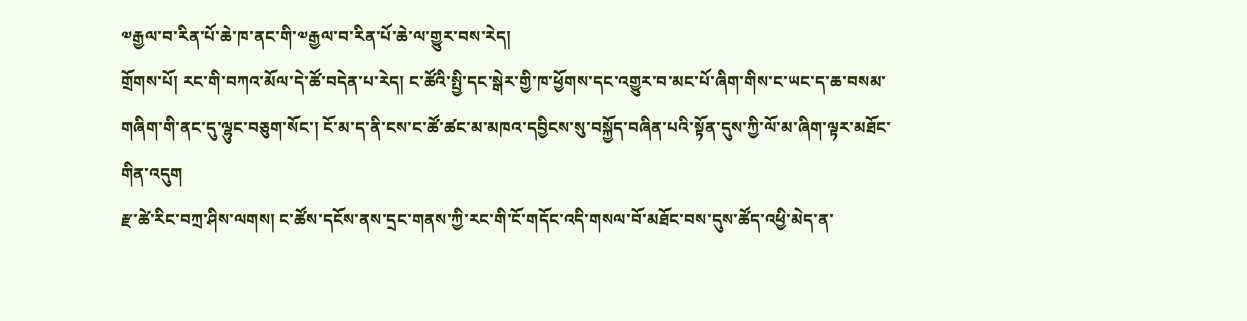༧རྒྱལ་བ་རིན་པོ་ཆེ་ཁ་ནང་གི་༧རྒྱལ་བ་རིན་པོ་ཆེ་ལ་གྱུར་བས་རེད།
གྲོགས་པོ། རང་གི་བཀའ་མོལ་དེ་ཚོ་བདེན་པ་རེད། ང་ཚོའི་སྤྱི་དང་སྒེར་གྱི་ཁ་ཕྱོགས་དང་འགྱུར་བ་མང་པོ་ཞིག་གིས་ང་ཡང་ད་ཆ་བསམ་གཞིག་གི་ནང་དུ་ལྷུང་བཅུག་སོང་། ངོ་མ་ད་ནི་ངས་ང་ཚོ་ཚང་མ་མཁའ་དབྱིངས་སུ་བསྐྱོད་བཞིན་པའི་སྟོན་དུས་ཀྱི་ལོ་མ་ཞིག་ལྟར་མཐོང་གིན་འདུག
རྫ་ཚེ་རིང་བཀྲ་ཤིས་ལགས། ང་ཚོས་དངོས་ནས་དྲང་གནས་ཀྱི་རང་གི་ངོ་གདོང་འདི་གསལ་བོ་མཐོང་བས་དུས་ཚོད་འཕྱི་མེད་ན་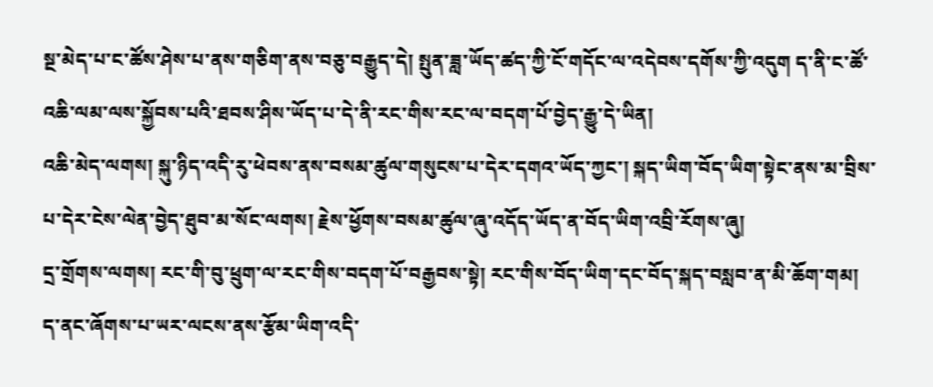སྔ་མེད་པ་ང་ཚོས་ཤེས་པ་ནས་གཅིག་ནས་བཅུ་བརྒྱུད་དེ། སྤུན་ཟླ་ཡོད་ཚད་ཀྱི་ངོ་གདོང་ལ་འདེབས་དགོས་ཀྱི་འདུག ད་ནི་ང་ཚོ་འཆི་ལམ་ལས་སྐྱོབས་པའི་ཐབས་ཤིས་ཡོད་པ་དེ་ནི་རང་གིས་རང་ལ་བདག་པོ་བྱེད་རྒྱུ་དེ་ཡིན།
འཆི་མེད་ལགས། སྐུ་ཉིད་འདི་རུ་ཕེབས་ནས་བསམ་ཚུལ་གསུངས་པ་དེར་དགའ་ཡོད་ཀྱང་། སྐད་ཡིག་བོད་ཡིག་སྟེང་ནས་མ་བྲིས་པ་དེར་ངེས་ལེན་བྱེད་ཐུབ་མ་སོང་ལགས། རྗེས་ཕྱོགས་བསམ་ཚུལ་ཞུ་འདོད་ཡོད་ན་བོད་ཡིག་འབྲི་རོགས་ཞུ།
དྲ་གྲོགས་ལགས། རང་གི་བུ་ཕྲུག་ལ་རང་གིས་བདག་པོ་བརྒྱབས་སྟེ། རང་གིས་བོད་ཡིག་དང་བོད་སྐད་བསླབ་ན་མི་ཆོག་གམ།
ད་ནང་ཞོགས་པ་ཡར་ལངས་ནས་རྩོམ་ཡིག་འདི་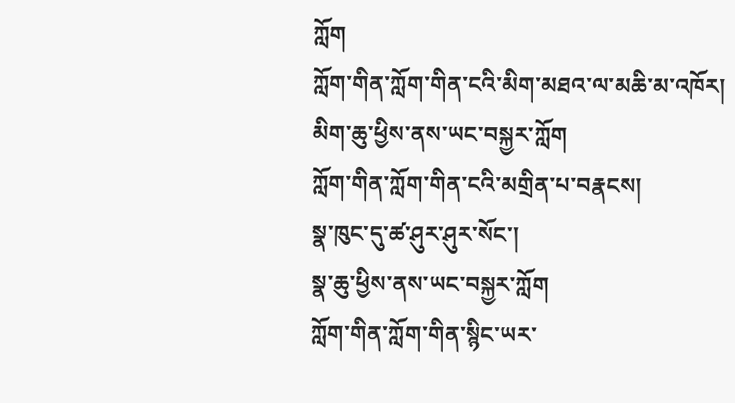ཀློག
ཀློག་གིན་ཀློག་གིན་ངའི་མིག་མཐའ་ལ་མཆི་མ་འཁོར།
མིག་ཆུ་ཕྱིས་ནས་ཡང་བསྐྱར་ཀློག
ཀློག་གིན་ཀློག་གིན་ངའི་མགྲིན་པ་བརྣངས།
སྣ་ཁུང་དུ་ཚ་ཤུར་ཤུར་སོང་།
སྣ་ཆུ་ཕྱིས་ནས་ཡང་བསྐྱར་ཀློག
ཀློག་གིན་ཀློག་གིན་སྙིང་ཡར་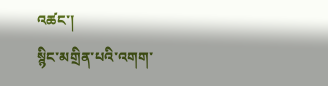འཚང་།
སྙིང་མགྲིན་པའི་འགག་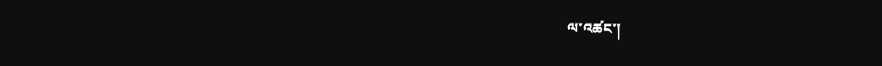ལ་འཚང་།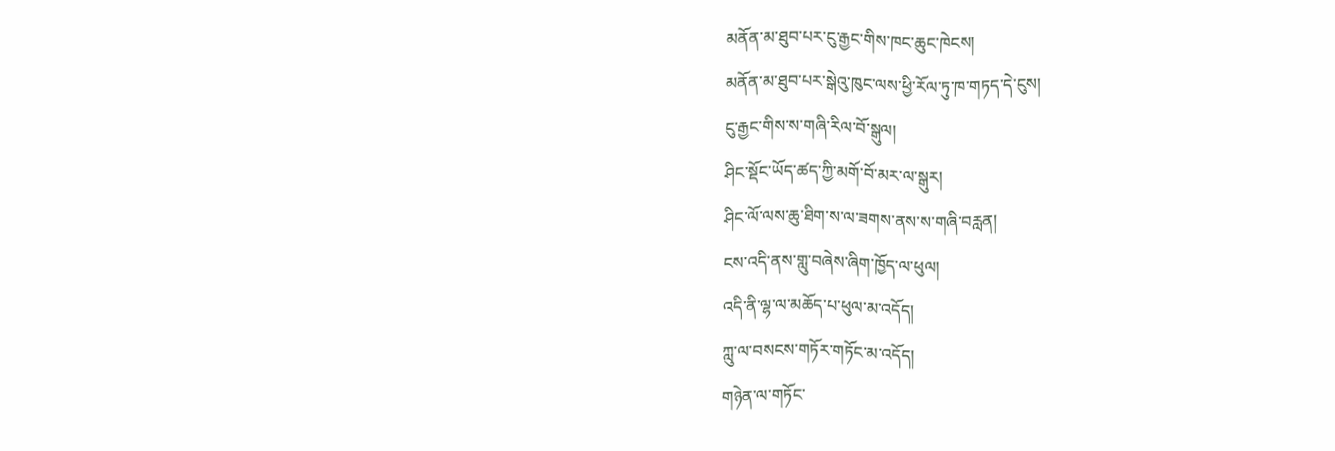མནོན་མ་ཐུབ་པར་ངུ་རྒྱང་གིས་ཁང་ཆུང་ཁེངས།
མནོན་མ་ཐུབ་པར་སྒེའུ་ཁུང་ལས་ཕྱི་རོལ་ཏུ་ཁ་གཏད་དེ་ངུས།
ངུ་རྒྱང་གིས་ས་གཞི་རིལ་བོ་སྒུལ།
ཤིང་སྡོང་ཡོད་ཚད་ཀྱི་མགོ་བོ་མར་ལ་སྒུར།
ཤིང་ལོ་ལས་ཆུ་ཐིག་ས་ལ་ཟགས་ནས་ས་གཞི་བརླན།
ངས་འདི་ནས་གླུ་བཞེས་ཞིག་ཁྱོད་ལ་ཕུལ།
འདི་ནི་ལྷ་ལ་མཆོད་པ་ཕུལ་མ་འདོད།
ཀླུ་ལ་བསངས་གཏོར་གཏོང་མ་འདོད།
གཉེན་ལ་གཏོང་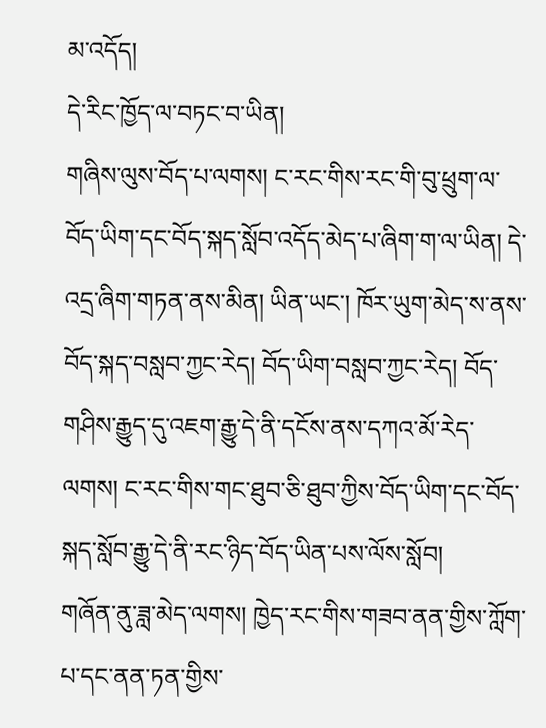མ་འདོད།
དེ་རིང་ཁྱོད་ལ་བཏང་བ་ཡིན།
གཞིས་ལུས་བོད་པ་ལགས། ང་རང་གིས་རང་གི་བུ་ཕྲུག་ལ་བོད་ཡིག་དང་བོད་སྐད་སློབ་འདོད་མེད་པ་ཞིག་ག་ལ་ཡིན། དེ་འདྲ་ཞིག་གཏན་ནས་མིན། ཡིན་ཡང་། ཁོར་ཡུག་མེད་ས་ནས་བོད་སྐད་བསླབ་ཀྱང་རེད། བོད་ཡིག་བསླབ་ཀྱང་རེད། བོད་གཤིས་རྒྱུད་དུ་འཇག་རྒྱུ་དེ་ནི་དངོས་ནས་དཀའ་མོ་རེད་ལགས། ང་རང་གིས་གང་ཐུབ་ཅི་ཐུབ་ཀྱིས་བོད་ཡིག་དང་བོད་སྐད་སློབ་རྒྱུ་དེ་ནི་རང་ཉིད་བོད་ཡིན་པས་ལོས་སློབ།
གཞོན་ནུ་ཟླ་མེད་ལགས། ཁྱེད་རང་གིས་གཟབ་ནན་གྱིས་ཀློག་པ་དང་ནན་ཏན་གྱིས་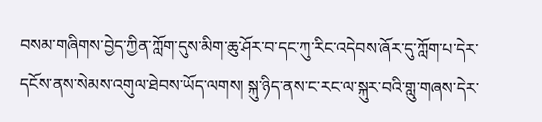བསམ་གཞིགས་བྱེད་ཀྱིན་ཀློག་དུས་མིག་ཆུ་ཤོར་བ་དང་ཀུ་རིང་འདེབས་ཞོར་དུ་ཀློག་པ་དེར་དངོས་ནས་སེམས་འགུལ་ཐེབས་ཡོད་ལགས། སྐུ་ཉིད་ནས་ང་རང་ལ་སྐུར་བའི་གླུ་གཞས་དེར་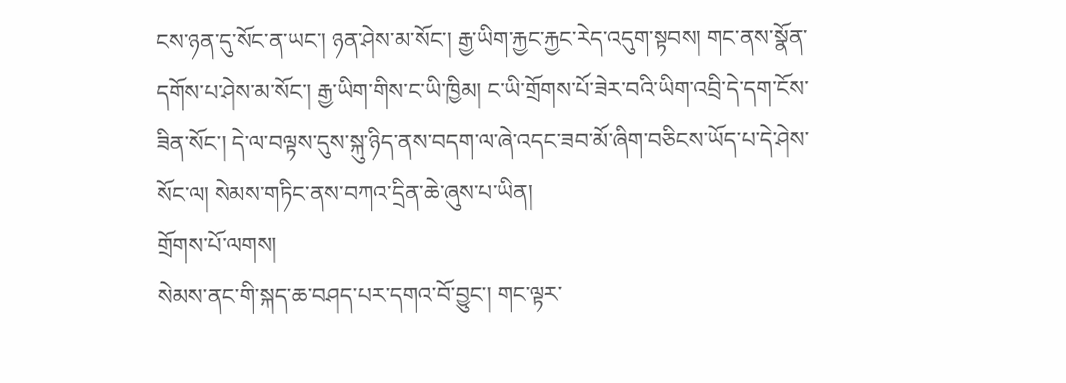ངས་ཉན་དུ་སོང་ན་ཡང་། ཉན་ཤེས་མ་སོང་། རྒྱ་ཡིག་རྐྱང་རྐྱང་རེད་འདུག་སྟབས། གང་ནས་སྣོན་དགོས་པ་ཤེས་མ་སོང་། རྒྱ་ཡིག་གིས་ང་ཡི་ཁྱིམ། ང་ཡི་གྲོགས་པོ་ཟེར་བའི་ཡིག་འབྲི་དེ་དག་ངོས་ཟིན་སོང་། དེ་ལ་བལྟས་དུས་སྐུ་ཉིད་ནས་བདག་ལ་ཞེ་འདང་ཟབ་མོ་ཞིག་བཅིངས་ཡོད་པ་དེ་ཤེས་སོང་ལ། སེམས་གཏིང་ནས་བཀའ་དྲིན་ཆེ་ཞུས་པ་ཡིན།
གྲོགས་པོ་ལགས།
སེམས་ནང་གི་སྐད་ཆ་བཤད་པར་དགའ་བོ་བྱུང་། གང་ལྟར་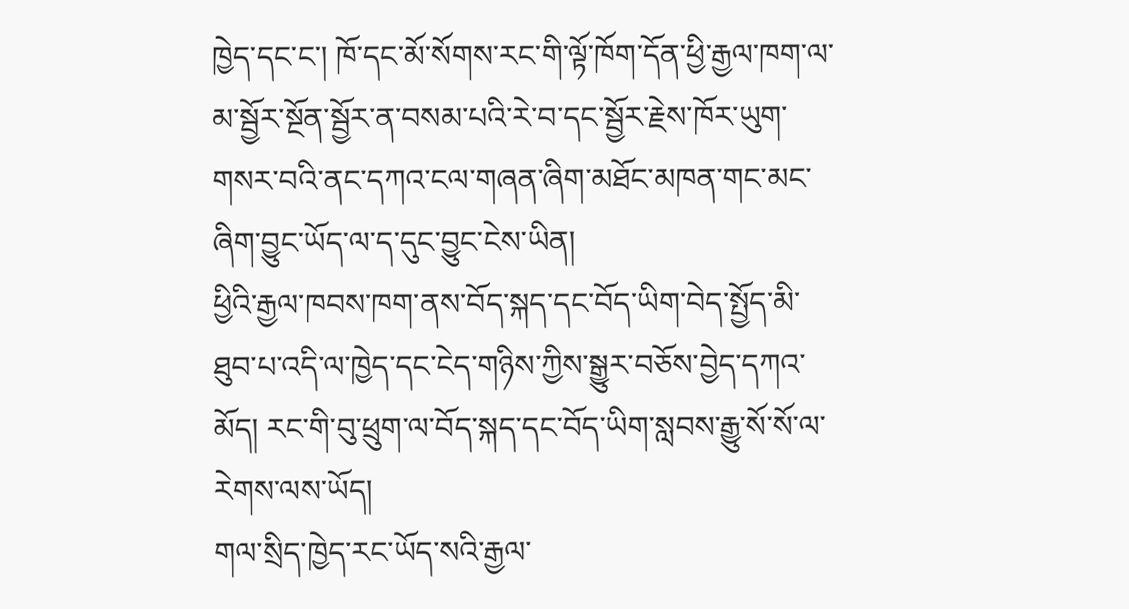ཁྱེད་དང་ང་། ཁོ་དང་མོ་སོགས་རང་གི་ལྟོ་ཁོག་དོན་ཕྱི་རྒྱལ་ཁག་ལ་མ་སྦྱོར་སྔོན་སྦྱོར་ན་བསམ་པའི་རེ་བ་དང་སྦྱོར་རྗེས་ཁོར་ཡུག་གསར་བའི་ནང་དཀའ་ངལ་གཞན་ཞིག་མཐོང་མཁན་གང་མང་ཞིག་བྱུང་ཡོད་ལ་ད་དུང་བྱུང་ངེས་ཡིན།
ཕྱིའི་རྒྱལ་ཁབས་ཁག་ནས་བོད་སྐད་དང་བོད་ཡིག་བེད་སྤྱོད་མི་ཐུབ་པ་འདི་ལ་ཁྱེད་དང་ངེད་གཉིས་ཀྱིས་སྒྱུར་བཅོས་བྱེད་དཀའ་མོད། རང་གི་བུ་ཕྲུག་ལ་བོད་སྐད་དང་བོད་ཡིག་སླབས་རྒྱུ་སོ་སོ་ལ་རེགས་ལས་ཡོད།
གལ་སྲིད་ཁྱེད་རང་ཡོད་སའི་རྒྱལ་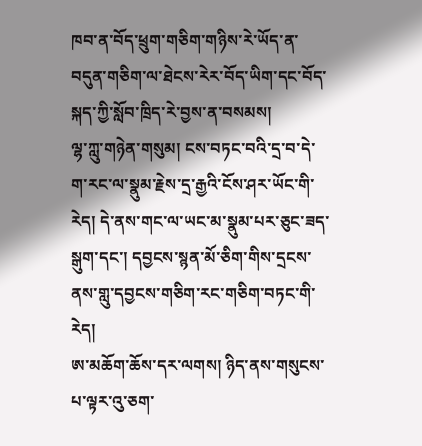ཁབ་ན་བོད་ཕྲུག་གཅིག་གཉིས་རེ་ཡོད་ན་བདུན་གཅིག་ལ་ཐེངས་རེར་བོད་ཡིག་དང་བོད་སྐད་ཀྱི་སློབ་ཁྲིད་རེ་བྱས་ན་བསམས།
ལྷ་ཀླུ་གཉེན་གསུམ། ངས་བཏང་བའི་དྲ་བ་དེ་ག་རང་ལ་སྣུམ་རྗེས་དྲ་རྒྱའི་ངོས་ཤར་ཡོང་གི་རེད། དེ་ནས་གང་ལ་ཡང་མ་སྣུམ་པར་ཅུང་ཟད་སྒུག་དང་། དབྱངས་སྙན་མོ་ཅིག་གིས་དྲངས་ནས་གླུ་དབྱངས་གཅིག་རང་གཅིག་བཏང་གི་རེད།
ཨ་མཆོག་ཆོས་དར་ལགས། ཉིད་ནས་གསུངས་པ་ལྟར་འུ་ཅག་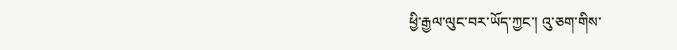ཕྱི་རྒྱལ་ལུང་བར་ཡོད་ཀྱང་། འུ་ཅག་གིས་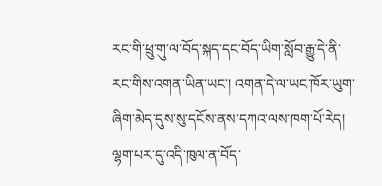རང་གི་ཕྲུ་གུ་ལ་བོད་སྐད་དང་བོད་ཡིག་སློབ་རྒྱུ་དེ་ནི་རང་གིས་འགན་ཡིན་ཡང་། འགན་དེ་ལ་ཡང་ཁོར་ཡུག་ཞིག་མེད་དུས་སུ་དངོས་ནས་དཀའ་ལས་ཁག་པོ་རེད། ལྷག་པར་དུ་འདི་ཁུལ་ན་བོད་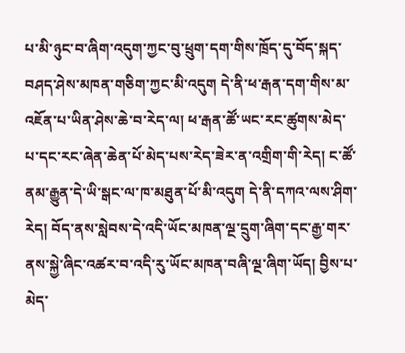པ་མི་ཉུང་བ་ཞིག་འདུག་ཀྱང་བུ་ཕྲུག་དག་གིས་ཁྲོད་དུ་བོད་སྐད་བཤད་ཤེས་མཁན་གཅིག་ཀྱང་མི་འདུག དེ་ནི་ཕ་རྒན་དག་གིས་མ་འཇོན་པ་ཡིན་ཤེས་ཆེ་བ་རེད་ལ། ཕ་རྒན་ཚོ་ཡང་རང་ཚུགས་མེད་པ་དང་རང་ཞེན་ཆེན་པོ་མེད་པས་རེད་ཟེར་ན་འགྲིག་གི་རེད། ང་ཚོ་ནམ་རྒྱུན་དེ་ཡི་སྒང་ལ་ཁ་མཐུན་པོ་མི་འདུག དེ་ནི་དཀའ་ལས་ཤིག་རེད། བོད་ནས་སླེབས་དེ་འདི་ཡོང་མཁན་ལྔ་དྲུག་ཞིག་དང་རྒྱ་གར་ནས་སྐྱེ་ཞིང་འཚར་བ་འདི་རུ་ཡོང་མཁན་བཞི་ལྔ་ཞིག་ཡོད། བྱིས་པ་མེད་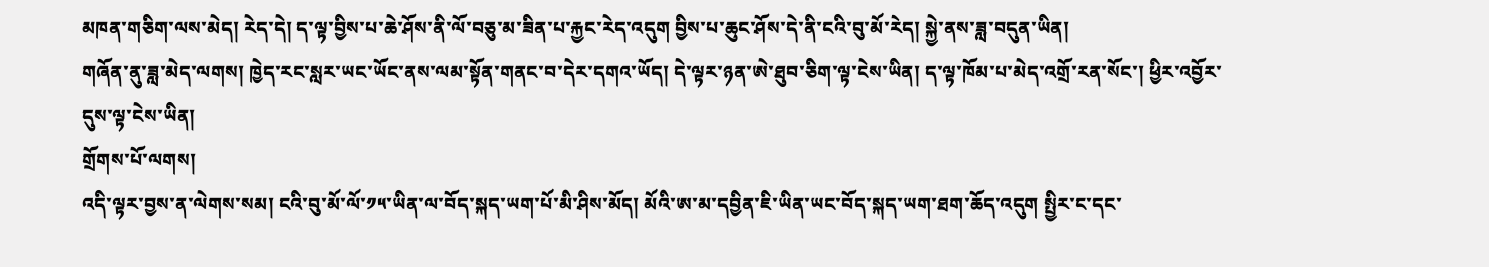མཁན་གཅིག་ལས་མེད། རེད་དེ། ད་ལྟ་བྱིས་པ་ཆེ་ཤོས་ནི་ལོ་བཅུ་མ་ཟིན་པ་རྐྱང་རེད་འདུག བྱིས་པ་ཆུང་ཤོས་དེ་ནི་ངའི་བུ་མོ་རེད། སྐྱེ་ནས་ཟླ་བདུན་ཡིན།
གཞོན་ནུ་ཟླ་མེད་ལགས། ཁྱེད་རང་སླར་ཡང་ཡོང་ནས་ལམ་སྟོན་གནང་བ་དེར་དགའ་ཡོད། དེ་ལྟར་ཉན་ཨེ་ཐུབ་ཅིག་ལྟ་ངེས་ཡིན། ད་ལྟ་ཁོམ་པ་མེད་འགྲོ་རན་སོང་། ཕྱིར་འབྱོར་དུས་ལྟ་ངེས་ཡིན།
གྲོགས་པོ་ལགས།
འདི་ལྟར་བྱས་ན་ལེགས་སམ། ངའི་བུ་མོ་ལོ་༡༥་ཡིན་ལ་བོད་སྐད་ཡག་པོ་མི་ཤིས་མོད། མོའི་ཨ་མ་དབྱིན་ཇི་ཡིན་ཡང་བོད་སྐད་ཡག་ཐག་ཆོད་འདུག སྤྱིར་ང་དང་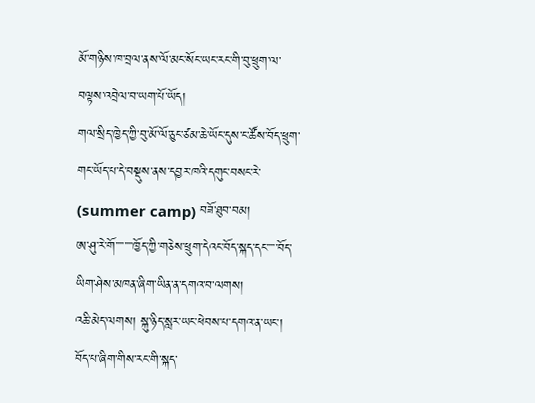མོ་གཉིས་ཁ་བྲལ་ནས་ལོ་མང་སོང་ཡང་རང་གི་བུ་ཕྲུག་ལ་བལྟས་འབྲེལ་བ་ཡག་པོ་ཡོད།
གལ་སྲིད་ཁྱེད་ཀྱི་བུ་མོ་ལོ་ཅུང་ཙམ་ཆེ་ཡོང་དུས་ང་ཚོས་བོད་ཕྲུག་གང་ཡོད་པ་དེ་བསྡུས་ནས་དབྱར་ཁའི་དགུང་བསང་རེ་ (summer camp) བཟོ་ཐུབ་བམ།
ཨ་ཤུ་རེ་གོ་་་་་་་་ཁྱོད་ཀྱི་གཅེས་ཕྲུག་དེའང་བོད་སྐད་དང་་་་་བོད་ཡིག་ཤེས་མཁན་ཞིག་ཡིན་ན་དགའ་བ་ལགས།
འཆི་མེད་ལགས། སྐུ་ཉིད་སླར་ཡང་ཕེབས་པ་དགའ་ན་ཡང་། བོད་པ་ཞིག་གིས་རང་གི་སྐད་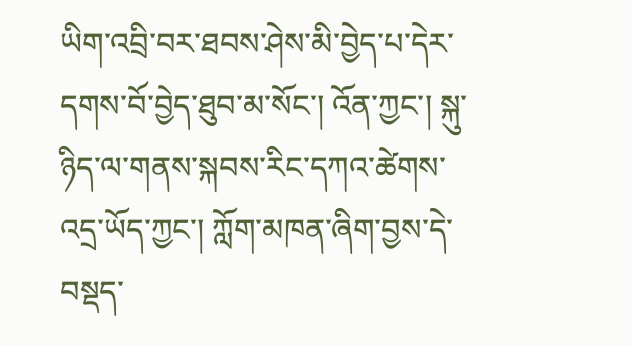ཡིག་འབྲི་བར་ཐབས་ཤེས་མི་བྱེད་པ་དེར་དགས་བོ་བྱེད་ཐུབ་མ་སོང་། འོན་ཀྱང་། སྐུ་ཉིད་ལ་གནས་སྐབས་རིང་དཀའ་ཚེགས་འདྲ་ཡོད་ཀྱང་། ཀློག་མཁན་ཞིག་བྱས་དེ་བསྡད་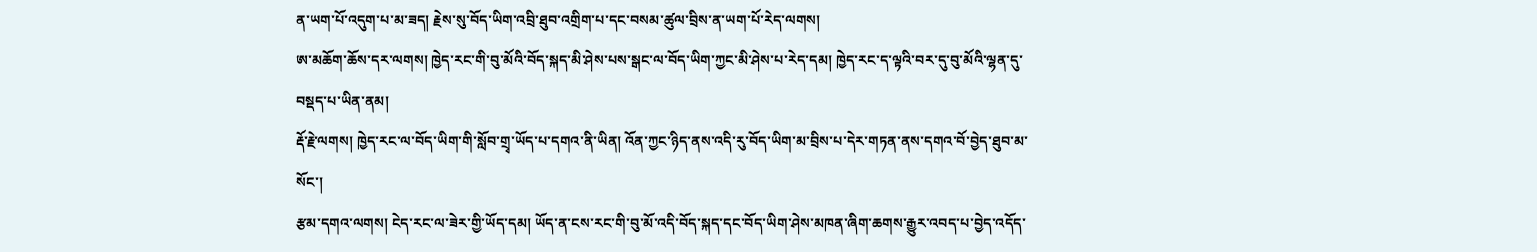ན་ཡག་པོ་འདུག་པ་མ་ཟད། རྗེས་སུ་བོད་ཡིག་འབྲི་ཐུབ་འགྲིག་པ་དང་བསམ་ཚུལ་བྲིས་ན་ཡག་པོ་རེད་ལགས།
ཨ་མཆོག་ཆོས་དར་ལགས། ཁྱེད་རང་གི་བུ་མོའི་བོད་སྐད་མི་ཤེས་པས་སྒང་ལ་བོད་ཡིག་ཀྱང་མི་ཤེས་པ་རེད་དམ། ཁྱེད་རང་ད་ལྟའི་བར་དུ་བུ་མོའི་ལྷན་དུ་བསྡད་པ་ཡིན་ནམ།
རྡོ་རྗེ་ལགས། ཁྱེད་རང་ལ་བོད་ཡིག་གི་སློབ་གྲྭ་ཡོད་པ་དགའ་ནི་ཡིན། འོན་ཀྱང་ཉིད་ནས་འདི་རུ་བོད་ཡིག་མ་བྲིས་པ་དེར་གཏན་ནས་དགའ་བོ་བྱེད་ཐུབ་མ་སོང་།
རྩམ་དགའ་ལགས། ངེད་རང་ལ་ཟེར་གྱི་ཡོད་དམ། ཡོད་ན་ངས་རང་གི་བུ་མོ་འདི་བོད་སྐད་དང་བོད་ཡིག་ཤེས་མཁན་ཞིག་ཆགས་རྒྱུར་འབད་པ་བྱེད་འདོད་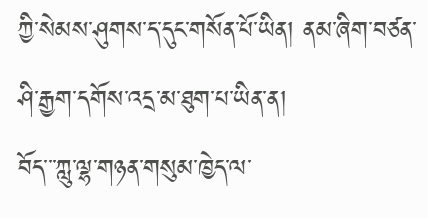ཀྱི་སེམས་ཤུགས་ད་དུང་གསོན་པོ་ཡིན། ནམ་ཞིག་བཙན་ཤི་རྒྱག་དགོས་འདྲ་མ་ཐུག་པ་ཡིན་ན།
བོད་་་ཀླུ་ལྷ་གཉན་གསུམ་ཁྱེད་ལ་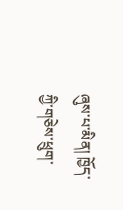ཞུས་པ་མིན། ཁྱོད་ཀྱི་གཅེས་ཕྲུག་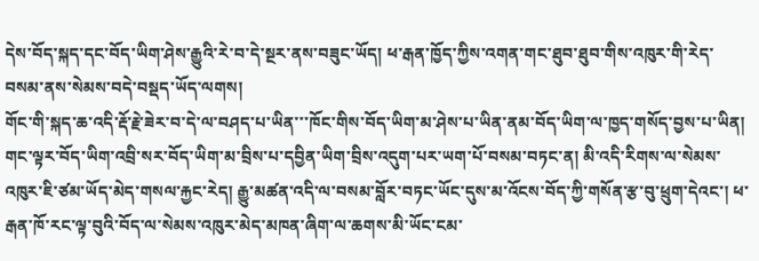དེས་བོད་སྐད་དང་བོད་ཡིག་ཤེས་རྒྱུའི་རེ་བ་དེ་སྔར་ནས་བཟུང་ཡོད། ཕ་རྒན་ཁྱོད་ཀྱིས་འགན་གང་ཐུབ་ཐུབ་གིས་འཁུར་གི་རེད་བསམ་ནས་སེམས་བདེ་བསྡད་ཡོད་ལགས།
གོང་གི་སྐད་ཆ་འདི་རྡོ་རྗེ་ཟེར་བ་དེ་ལ་བཤད་པ་ཡིན་་་ཁོང་གིས་བོད་ཡིག་མ་ཤེས་པ་ཡིན་ནམ་བོད་ཡིག་ལ་ཁྱད་གསོད་བྱས་པ་ཡིན། གང་ལྟར་བོད་ཡིག་འབྲི་སར་བོད་ཡིག་མ་བྲིས་པ་དབྱིན་ཡིག་བྲིས་འདུག་པར་ཡག་པོ་བསམ་བཏང་ན། མི་འདི་རིགས་ལ་སེམས་འཁུར་ཇི་ཙམ་ཡོད་མེད་གསལ་རྐྱང་རེད། རྒྱུ་མཚན་འདི་ལ་བསམ་བློར་བཏང་ཡོང་དུས་མ་འོངས་བོད་ཀྱི་གསོན་རྩ་བུ་ཕྲུག་དེའང་། ཕ་རྒན་ཁོ་རང་ལྟ་བུའི་བོད་ལ་སེམས་འཁུར་མེད་མཁན་ཞིག་ལ་ཆགས་མི་ཡོང་ངམ་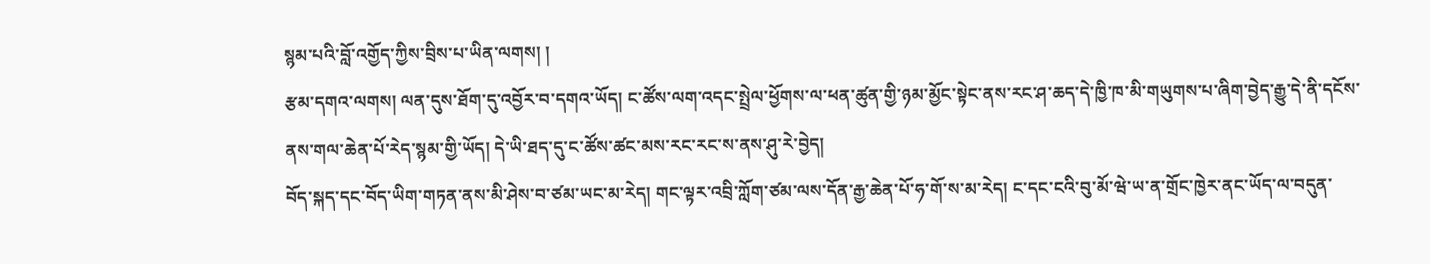སྙམ་པའི་བློ་འགྱོད་ཀྱིས་བྲིས་པ་ཡིན་ལགས། །
རྩམ་དགའ་ལགས། ལན་དུས་ཐོག་དུ་འབྱོར་བ་དགའ་ཡོད། ང་ཚོས་ལག་འདང་སྤྲེལ་ཕྱོགས་ལ་ཕན་ཚུན་གྱི་ཉམ་མྱོང་སྟེང་ནས་རང་ཤ་ཆད་དེ་ཁྱི་ཁ་མི་གཡུགས་པ་ཞིག་བྱེད་རྒྱུ་དེ་ནི་དངོས་ནས་གལ་ཆེན་པོ་རེད་སྙམ་གྱི་ཡོད། དེ་ཡི་ཐད་དུ་ང་ཚོས་ཚང་མས་རང་རང་ས་ནས་ཤུ་རེ་བྱེད།
བོད་སྐད་དང་བོད་ཡིག་གཏན་ནས་མི་ཤེས་བ་ཙམ་ཡང་མ་རེད། གང་ལྟར་འབྲི་ཀློག་ཙམ་ལས་དོན་རྒྱ་ཆེན་པོ་ཧ་གོ་ས་མ་རེད། ང་དང་ངའི་བུ་མོ་ཝེ་ཡ་ན་གྲོང་ཁྱེར་ནང་ཡོད་ལ་བདུན་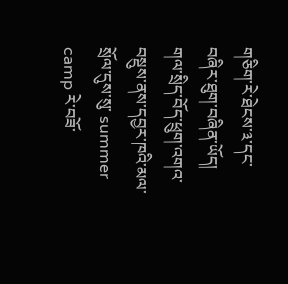གཅིག་རེ་ཐེངས་༣་དང་བཞིར་ཐུག་བཞིན་ཡོད།
གལ་སྲིད་བོད་ཕྲུག་འགའ་བསྡུས་ནས་དབྱར་ཁའི་མལ་སྲོལ་དུས་སུ་ summer camp རེ་བཟོ་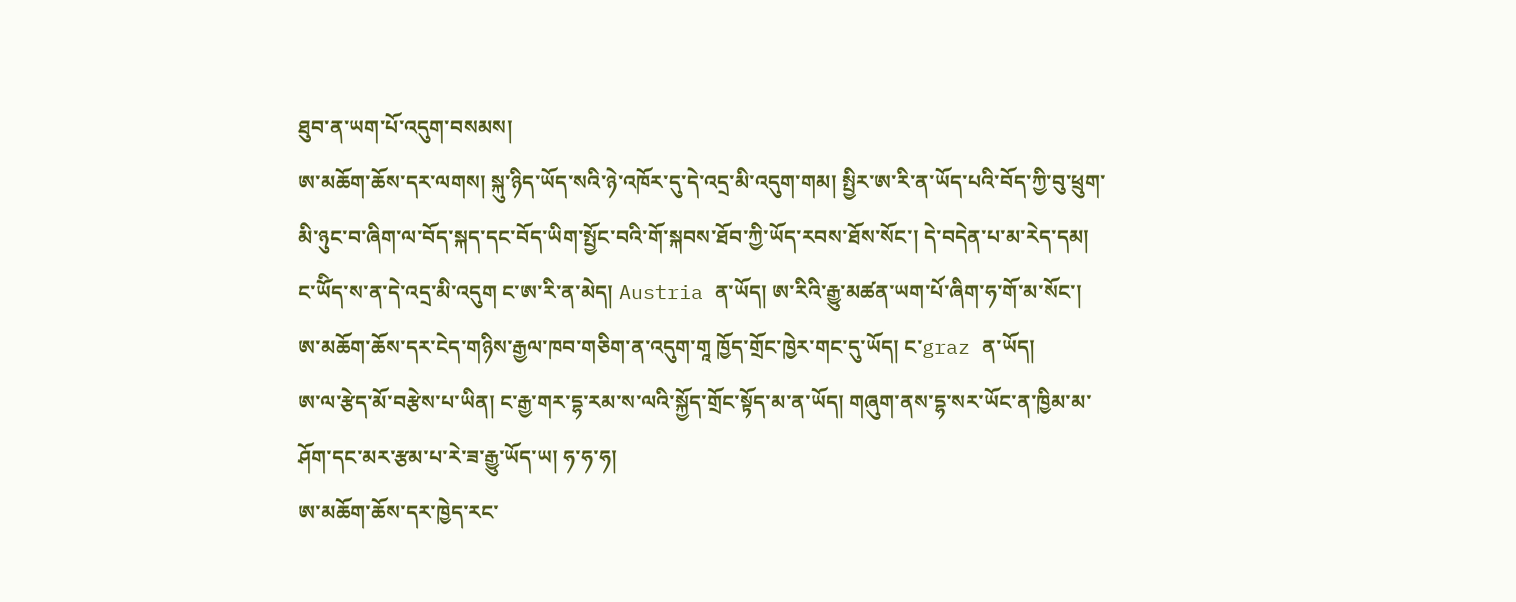ཐུབ་ན་ཡག་པོ་འདུག་བསམས།
ཨ་མཆོག་ཆོས་དར་ལགས། སྐུ་ཉིད་ཡོད་སའི་ཉེ་འཁོར་དུ་དེ་འདྲ་མི་འདུག་གམ། སྤྱིར་ཨ་རི་ན་ཡོད་པའི་བོད་ཀྱི་བུ་ཕྲུག་མི་ཉུང་བ་ཞིག་ལ་བོད་སྐད་དང་བོད་ཡིག་སྤྱོང་བའི་གོ་སྐབས་ཐོབ་ཀྱི་ཡོད་རབས་ཐོས་སོང་། དེ་བདེན་པ་མ་རེད་དམ།
ང་ཡོིད་ས་ན་དེ་འདྲ་མི་འདུག ང་ཨ་རི་ན་མེད། Austria ན་ཡོད། ཨ་རིའི་རྒྱུ་མཚན་ཡག་པོ་ཞིག་ཧ་གོ་མ་སོང་།
ཨ་མཆོག་ཆོས་དར་ངེད་གཉིས་རྒྱལ་ཁབ་གཅིག་ན་འདུག་གཱ ཁྱོད་གྲོང་ཁྱེར་གང་དུ་ཡོད། ང་graz ན་ཡོད།
ཨ་ལ་རྩེད་མོ་བརྩེས་པ་ཡིན། ང་རྒྱ་གར་དྷ་རམ་ས་ལའི་སྐྱོད་གྲོང་སྟོད་མ་ན་ཡོད། གཞུག་ནས་དྷ་སར་ཡོང་ན་ཁྱིམ་མ་ཤོག་དང་མར་རྩམ་པ་རེ་ཟ་རྒྱུ་ཡོད་ཡ། ཧ་ཧ་ཧ།
ཨ་མཆོག་ཆོས་དར་ཁྱེད་རང་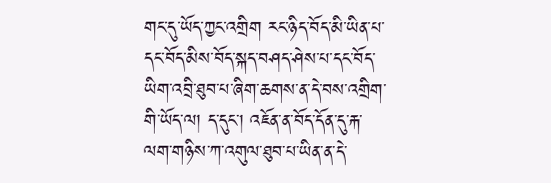གང་དུ་ཡོད་ཀྱང་འགྲིག རང་ཉིད་བོད་མི་ཡིན་པ་དང་བོད་མིས་བོད་སྐད་བཤད་ཤེས་པ་དང་བོད་ཡིག་འབྲི་ཐུབ་པ་ཞིག་ཆགས་ན་དེ་བས་འགྲིག་གི་ཡོད་ལ། ད་དུང་། འཇོན་ན་བོད་དོན་དུ་རྐ་ལག་གཉིས་ཀ་འགུལ་ཐུབ་པ་ཡིན་ན་དེ་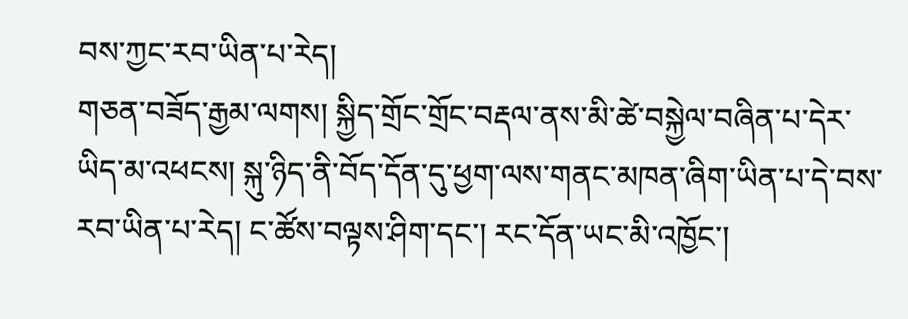བས་ཀྱང་རབ་ཡིན་པ་རེད།
གཅན་བཟོད་རྒྱམ་ལགས། སྐྱིད་གྲོང་གྲོང་བརྡལ་ནས་མི་ཚེ་བསྐྱེལ་བཞིན་པ་དེར་ཡིད་མ་འཕངས། སྐུ་ཉིད་ནི་བོད་དོན་དུ་ཕྱག་ལས་གནང་མཁན་ཞིག་ཡིན་པ་དེ་བས་རབ་ཡིན་པ་རེད། ང་ཚོས་བལྟས་ཤིག་དང་། རང་དོན་ཡང་མི་འཁྱོང་།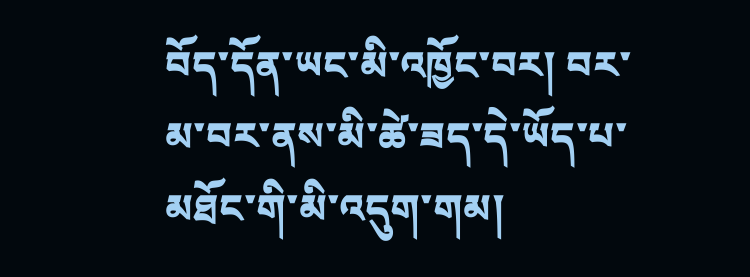བོད་དོན་ཡང་མི་འཁྱོང་བར། བར་མ་བར་ནས་མི་ཚེ་ཟད་དེ་ཡོད་པ་མཐོང་གི་མི་འདུག་གམ།